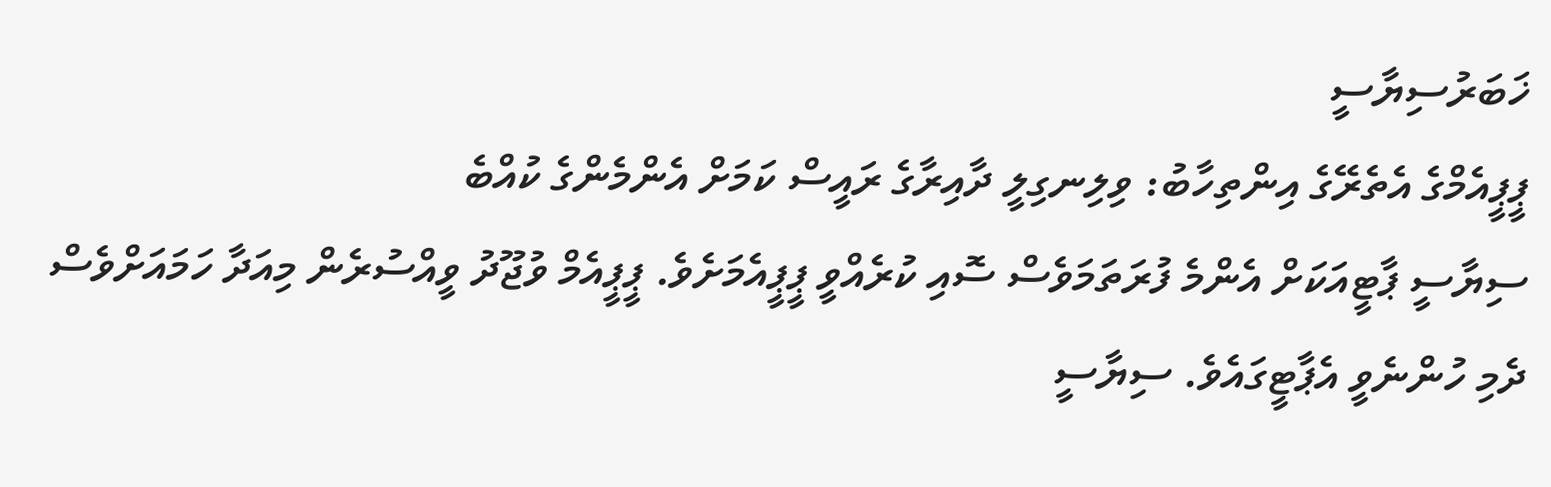ޚަބަރުސިޔާސީ
ޕީޕީއެމްގެ އެތެރޭގެ އިންތިހާބު: ވިލިނގިލީ ދާއިރާގެ ރައީސް ކަމަށް އެންމެންގެ ކުއްބެ
ސިޔާސީ ޕާޓީއަކަށް އެންމެ ފުރަތަމަވެސް ސޮއި ކުރެއްވީ ޕީޕީއެމަށެވެ. ޕީޕީއެމް ވުޖޫދު ވީއްސުރެން މިއަދާ ހަމައަށްވެސް ދެމި ހުންނެވީ އެޕާޓީގައެވެ. ސިޔާސީ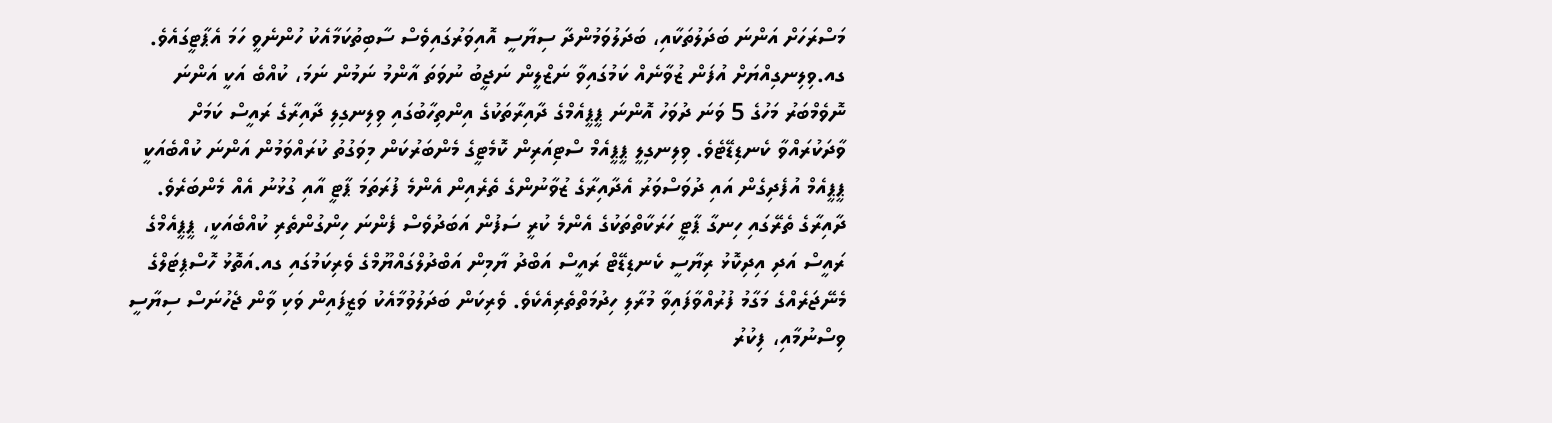މަސްރަހަށް އަންނަ ބަދަލުތަކާއި، ބަދަލުވަމުންދާ ސިޔާސީ އޮއިވަރުގައިވެސް ސާބިތުކަމާއެކު ހުންނެވީ ހަމަ އެޕާޓީގައެވެ.
ގއ.ވިލިނގިއްޔަށް އުފަން ޒުވާނެއް ކަމުގައިވާ ނަޒްލީން ނަޖީބު ނުވަތަ އާންމު ނަމުން ނަމަ، ކުއްބެ އަކީ އަންނަ ނޮވެމްބަރު މަހުގެ 5 ވަނަ ދުވަހު އޮންނަ ޕީޕީއެމްގެ ދާއިރާތަކުގެ އިންތިހާބުގައި ވިލިނގިލި ދާއިރާގެ ރައީސް ކަމަށް ވާދަކުރައްވާ ކެނޑިޑޭޓެވެ. ވިލިނގިލީ ޕީޕީއެމް ސްޓިއަރިން ކޮމެޓީގެ މެންބަރުކަން މިވަގުތު ކުރައްވަމުން އަންނަ ކުއްބެއަކީ ޕީޕީއެމް އުފެދިގެން އައި ދުވަސްވަރު އެދާއިރާގެ ޒުވާނުންގެ ތެރެއިން އެންމެ ފުރަތަމަ ޕާޓީ އާއި ގުޅުނު އެއް މެންބަރެވެ.
ދާއިރާގެ ތެރޭގައި ހިނގާ ޕާޓީ ހަރަކާތްތަކުގެ އެންމެ ކުރީ ސަފުން އަބަދުވެސް ފެންނަ ހިންގުންތެރި ކުއްބެއަކީ، ޕީޕީއެމްގެ ރައީސް އަދި އިދިކޮޅު ރިޔާސީ ކެނޑިޑޭޓް ރައީސް އަބްދު ޔާމިން އަބްދުލްގައްޔޫމްގެ ވެރިކަމުގައި ގއ.އަތޮޅު ހޮސްޕިޓަލްގެ މެނޭޖަރެއްގެ މަގާމު ފުރުއްވާފައިވާ މުރާލި ހިދުމަތްތެރިއެކެވެ. ވެރިކަން ބަދަލުވުމާއެކު ވަޒީފައިން ވަކި ވާން ޖެހުނަސް ސިޔާސީ ވިސްނުމާއި، ފިކުރު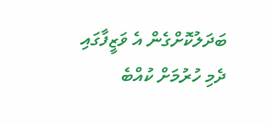ބަދަލުކޮށްގެން އެ ވަޒީފާގައި ދެމި ހުރުމަށް ކުއްބެ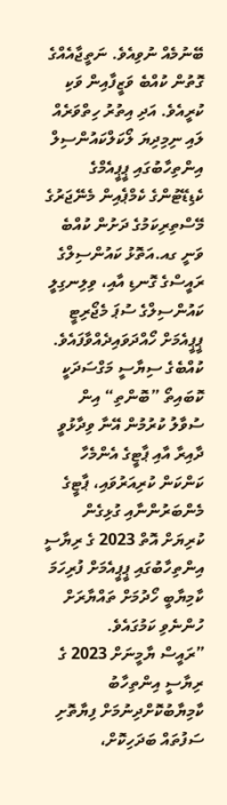ބޭނުމެއް ނުވިއެވެ. ނަތީޖާއެއްގެ ގޮތުން ކުއްބެ ވަޒީފާއިން ވަކި ކުރީއެވެ. އަދި އިތުރު ހިތްވަރެއް ލައި ނިމިދިޔަ ލޯކަލްކައުންސިލް އިންތިހާބުގައި ޕީޕީއެމްގެ ކެޑިޑޭޓުންގެ ކެމްޕެއިން މެނޭޖަރުގެ މޭސްތިރިކަމުގެ ދަށުން ކުއްބެ ވަނީ ގއ.އަތޮޅު ކައުންސިލްގެ ރައީސްގެ ގޮނޑި އާއި، ވިލިނގިލީ ކައުންސިލްގެ ސުޕަ މެޖޯރިޓީ ޕީޕީއެމަށް ހޯއްދަވައިދެއްވާފައެވެ.
ކުއްބެގެ ސިޔާސީ މަގްސަދަކީ ކޮބައިތޯ ”ބޮންތި“ އިން ސުވާލު ކުރުމުން އޭނާ ވިދާޅުވީ ދާއިރާ އާއި ޕާޓީގެ އެންމެހާ ކަންކަން ކުރިއަރުވައި، ޕާޓީގެ މެންބަރުންނާއި ގުޅިގެން ކުރިޔަށް އޮތް 2023 ގެ ރިޔާސީ އިންތިހާބުގައި ޕީޕީއެމަށް ފުރިހަމަ ކާމިޔާބީ ހޯދުމަށް ތައްޔާރަށް ހުންނެވި ކަމުގައެވެ.
”ރައީސް ޔާމީނަށް 2023 ގެ ރިޔާސީ އިންތިހާބު ކާމިޔާބުކޮށްދިނުމަށް ފިޔާތޮށި ސަފުތައް ބަދަހިކޮށް،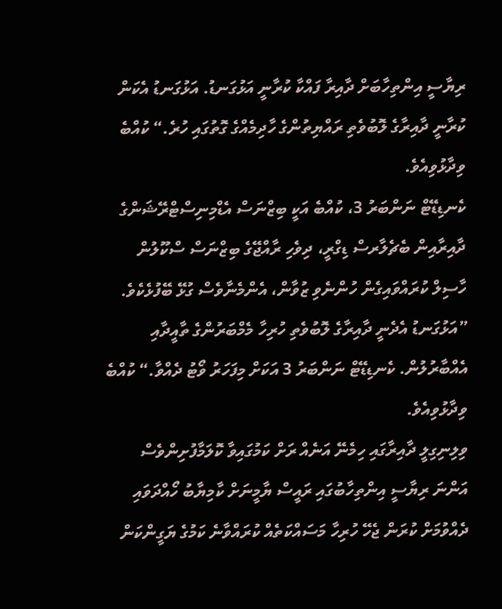ރިޔާސީ އިންތިހާބަށް ދާއިރާ ފައްކާ ކުރާނީ އަޅުގަނޑު. އަޅުގަނޑު އެކަން ކުރާނީ ދާއިރާގެ ލޮބުވެތި ރައްޔިތުންގެ ހާދިމެއްގެ ގޮތުގައި ހުރެ.“ ކުއްބެ ވިދާޅުވިއެވެ.
ކެނޑިޑޭޓް ނަންބަރު 3، ކުއްބެ އަކީ ބިޒްނަސް އެޑްމިނިސްޓްރޭޝަންގެ ދާއިރާއިން ބެޗެލާރސް ޑިގްރީ، ދިވެހި ރާއްޖޭގެ ބިޒްނަސް ސްކޫލުން ހާސިލް ކުރައްވައިގެން ހުންނެވި ޒުވާން، އެންމެނާވެސް ގުޅޭ ބޭފުޅެކެވެ.
”އަޅުގަނޑު އެދެނީ ދާއިރާގެ ލޮބުވެތި ހުރިހާ މެމްބަރުންގެ ތާއީދާއި އެއްބާރުލުން. ކެނޑިޑޭޓް ނަންބަރު 3 އަކަށް މިފަހަރު ވޯޓު ދެއްވާ.“ ކުއްބެ ވިދާޅުވިއެވެ.
ވިލިނިގިލީ ދާއިރާގައި ހިމެނޭ އަނެއް ރަށް ކަމުގައިވާ ކޮލަމާފުށިންވެސް އަންނަ ރިޔާސީ އިންތިހާބުގައި ރައީސް ޔާމީނަށް ކާމިޔާބު ހޯއްދަވައި ދެއްވުމަށް ކުރަން ޖެހޭ ހުރިހާ މަސައްކަތެއް ކުރައްވާނެ ކަމުގެ ޔަގީންކަން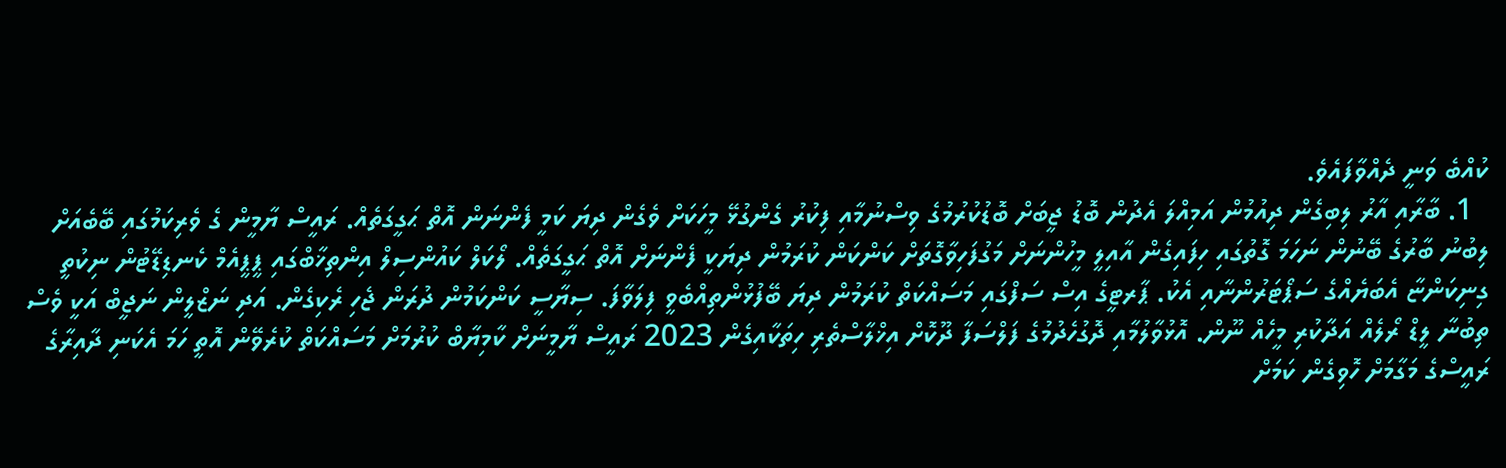ކުއްބެ ވަނީ ދެއްވާފައެވެ.
  1. ބާރާއި އާރު ލިބިގެން ދިއުމުން އަމިއްލަ އެދުން ބޮޑު ޖީބަށް ބޮޑުކުރުމުގެ ވިސްނުމާއި ފިކުރު ގެންގުޅޭ މީހަކަށް ވެގެން ދިޔަ ކަމީ ފެންނަން އޮތް ޙަގީގަތެއް. ރައީސް ޔާމީން ގެ ވެރިކަމުގައި ބޭބެއަށް ލިބުނު ބާރުގެ ބޭނުން ނަހަމަ ގޮތުގައި ހިފައިގެން އާއިލީ މީހުންނަށް މަގުފަހިވާގޮތަށް ކަންކަން ކުރަމުން ދިޔަކީ ފެންނަށް އޮތް ޙަގީގަތެއް. ލޯކަލް ކައުންސިލް އިންތިޚާބްގައި ޕީޕީއެމް ކެނޑިޑޭޓުން ނިކުތީ ގިނިކަންޏާ އެބަޔެއްގެ ސަޕޯޓަރުންނާއި އެކު. ޕާރޓީގެ އިސް ސަފްގައި މަސައްކަތް ކުރަމުން ދިޔަ ބޭފުޅުންތިއްބެވީ ފިލަވާފަ. ސިޔާސީ ކަންކަމުން ދުރަން ޖެހި ރެކިގެން. އަދި ނަޒްލީން ނަޖީބް އަކީ ވެސް ތިބުނާ ލީޑް ރޯލެއް އަދާކުރި މީހެއް ނޫން. އޮޅުވާލުމާއި ދޮގުހެދުމުގެ ފަލްސަފާ ދޫކޮށް އިޚްލާސްތެރި ހިތަކާއިގެން 2023 ރައީސް ޔާމީނަށް ކާމިޔާބް ކުރުމަށް މަސައްކަތް ކުރެވޭން އޮތީ ހަމަ އެކަނި ދާއިރާގެ ރައީސްގެ މަގާމަށް ހޮވިގެން ކަމަށް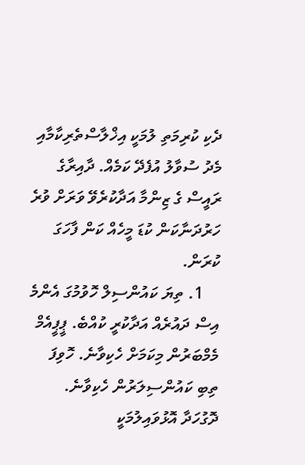ދެކި ކުރިމަތި ލުމަކީ އިޚްލާސްތެރިކާމާއި މެދު ސުވާލު އުފެދޭ ކަމެއް. ދާއިރާގެ ރައީސް ގެ ޒިންމާ އަދާކުރެވޭ ވަރަށް ވުރެ ހަރުދަނާކަން ކުޑަ މީހެއް ކަން ފާހަގަ ކުރަން.
    1. ތިޔަ ކައުންސިލް ހޮވުމުގަ އެންމެ އިސް ދައުރެއް އަދާކުރީ ކުއްބެ. ޕީޕީއެމް މެމްބަރުން މިކަމަށް ހެކިވާނެ. ހޮވިފަ ތިބި ކައުންސިލަރުން ހެކިވާނެ. ދޮގުހަދާ އޮޅުވައިލުމަކީ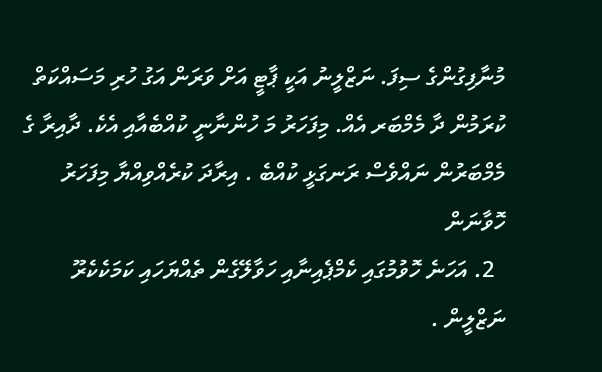މުނާފިގުންގެ ސިފަ. ނަޒްލީނު އަކީ ޕާޓީ އަށް ވަރަން އަގު ހުރި މަސައްކަތް ކުރަމުން ދާ މެމްބަރ އެއް. މިފަހަރު މަ ހުންނާނީ ކުއްބެއާއި އެކެ. ދާއިރާ ގެ މެމްބަރުން ނައްވެސް ރަނގަޅީ ކުއްބެ . އިރާދަ ކުރެއްވިއްޔާ މިފަހަރު ހޮވާނަން
  2. އަހަނެ ހޮވުމުގައި ކެމްޕެއިނާއި ހަވާލޭގެން ތެއްޔަހައި ކަމަކެކެރޫ ނަޒްލީން .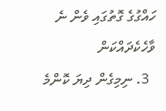ހައްގުގެ ގޮތުގައި ވެން ނެ ވާހެކެދައްކަން
  3. ނިމިގެން ދިޔަ ކޮންމެ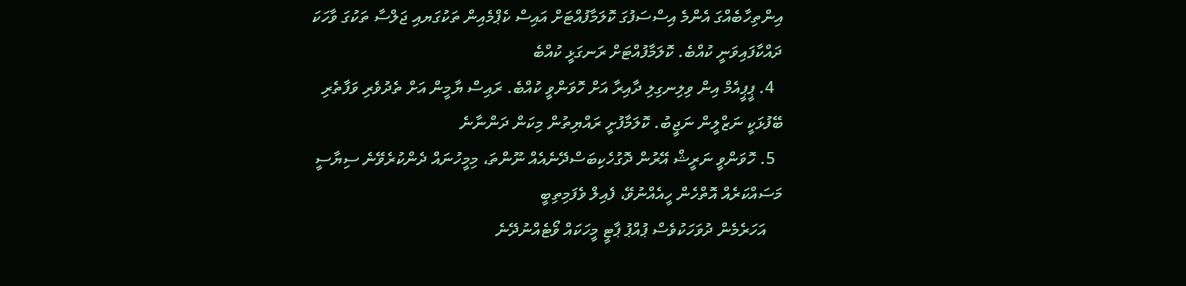އިންތިހާބެއްގަ އެންމެ އިސްސަފުގަ ކޮލަމާފުއްޓަށް އައިސް ކެޕްމެއިން ތަކުގަޔއި ޖަލްސާ ތަކުގަ ވާހަކަ ދައްކާފައިވަނީ ކުއްބެ. ކޮލަމާފުއްޓަށް ރަނގަޅީ ކުއްބެ
  4. ޕީޕީއެމް އިން ވިލިނގިލި ދާއިރާ އަށް ހޮވަންވީ ކުއްބެ. ރައިސް ޔާމީން އަށް ތެދުވެރި ވަފާތެރި ބޭފުޅަކީ ނަޒްލީން ނަޖީބު. ކޮލަމާފުށީ ރައްޔިތުން މިކަން ދަންނާނެ
  5. ހޮވަންވީ ނަރީޝް އޭރުން ދޮގުހެކިބަސްދޭނެއެއް ނޫންތަ، މިމީހުނައް ދެންކުރެވޭނެ ސިޔާސީ މަސައްކަރެއް އޮތްހެން ހީއެއްނުވޭ، ފެއިލް ވެފަމިތިބީ
    އަހަރެމެން ދުވަހަކުވެސް ޕުއްޕު ޕާޓީ މީހަކައް ވޯޓެއްނުދޭނެ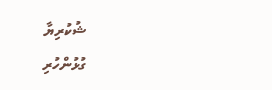ޝުކުރިޔާ
ގުޅުންހުރި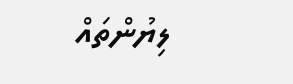ލިޔުންތައް